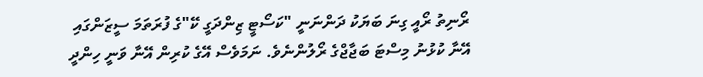ރޯނިތު ރޯއީ ގިނަ ބަޔަކު ދަންނަނީ "ކަސޯޓީ ޒިންދަގީ ކޭ"ގެ ފުރަތަމަ ސީޒަންގައި އޭނާ ކުޅުނު މިސްޓަ ބަޖާޖްގެ ރޯލުންނެވެ. ނަމަވެސް އޭގެ ކުރިން އޭނާ ވަނީ ހިންދީ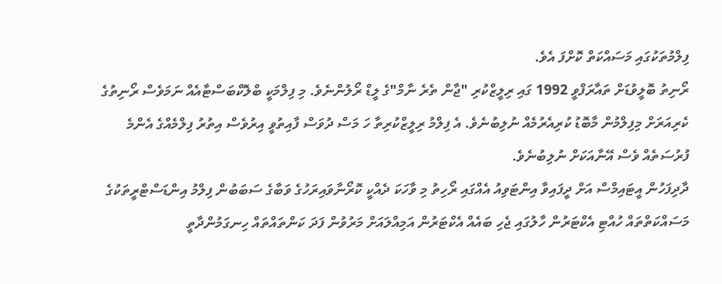ފިލްމުތަކުގައި މަސައްކަތް ކޮށްފަ އެވެ.
ރޯނިތު ބޮލީވުޑަށް ތައާރަފްވީ 1992 ގައި ރިލީޒްކުރި "ޖާން ތެރެ ނާމް"ގެ ލީޑް ރޯލުންނެވެ. މި ފިލްމަކީ ބްލޮކްބަސްޓާއެއް ނަމަވެސް ރޯނިތުގެ ކެރިއަރަށް މިފިލްމުން މާބޮޑު ކުރިއެރުމެއް ނުލިބުނެވެ. އެ ފިލްމު ރިލީޒްކުރިތާ ހަ މަސް ދުވަސް ފާއިތުވީ އިރުވެސް އިތުރު ފިލްމެއްގެ އެންމެ ފުރުސަތެއް ވެސް އޭނާއަކަށް ނުލިބުނެވެ.
ދާދިފަހުން އީޓައިމްސް އަށް ދީފައިވާ އިންޓަވިއު އެއްގައި ރޯހިތު މި ވާހަކަ ދެއްކީ ކޮރޯނާވައިރަހުގެ ވަބާގެ ސަބަބުން ފިލްމު އިންޑަސްޓްރީތަކުގެ މަސައްކަތްތައް ހުއްޓި އެކްޓަރުން ހާލުގައި ޖެހި ބައެއް އެކްޓަރުން އަމިއްލައަށް މަރުވުން ފަދަ ކަންތައްތައް ހިނގަމުންދާތީ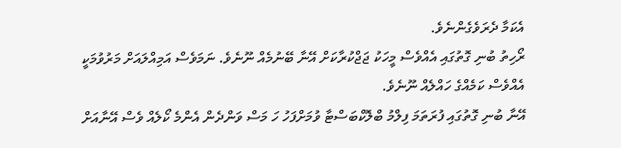އެކަމާ ދެރަވެގެންނެވެ.
ރޯހިތު ބުނި ގޮތުގައި އެއްވެސް މީހަކު ޖަޖްކުރާކަށް އޭނާ ބޭނުމެއް ނޫނެވެ. ނަމަވެސް އަމިއްލައަށް މަރުވުމަކީ އެއްވެސް ކަމެއްގެ ހައްލެއް ނޫނެވެ.
އޭނާ ބުނި ގޮތުގައި ފުރަތަމަ ފިލްމު ބްލޮކްބަސްޓާ ވުމަށްފަހު ހަ މަސް ވަންދެން އެންމެ ކޯލެއް ވެސް އޭނާއަށް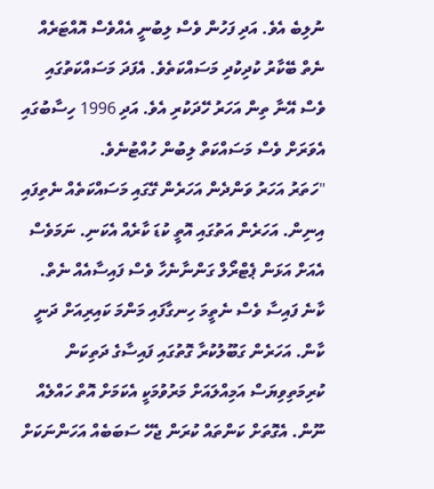ނުލިބެ އެވެ. އަދި ފަހުން ވެސް ލިބުނީ އެއްވެސް އޮއްޓަރެއް ނެތް ބޭކާރު ކުދިކުދި މަސައްކަތެވެ. އެފަދަ މަސައްކަތުގައި ވެސް އޭނާ ތިން އަހަރު ހޭދަކުރި އެވެ. އަދި 1996 ހިސާބުގައި އެވަރަށް ވެސް މަސައްކަތް ލިބުން ހުއްޓުނެވެ.
"ހަތަރު އަހަރު ވަންދެން އަހަރެން ގޭގައި މަސައްކަތެއް ނެތިފައި އިނިން. އަހަރެން އަތުގައި އޮތީ ކުޑަ ކާރެއް އެކަނި. ނަމަވެސް އެއަށް އަޅަން ޕެޓްރޯލް ގަންނާނެހާ ވެސް ފައިސާއެއް ނެތް. ކާނެ ފައިސާ ވެސް ނެތީމަ ހިނގާފައި މަންމަ ކައިރިއަށް ދަނީ ކާން. އަހަރެން ގަބޫލުކުރާ ގޮތުގައި ފައިސާގެ ދަތިކަން ކުރިމަތިވިޔަސް އަމިއްލައަށް މަރުވުމަކީ އެކަމަށް އޮތް ހައްލެއް ނޫން. އެގޮތަށް ކަންތައް ކުރަން ޖެހޭ ސަބަބެއް އަހަންނަކަށް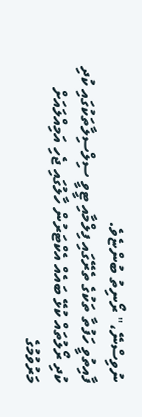ނުވިސްނޭ،" ރޯނިތު ބުންޏެވެ.
ފާއިތުވީ ހަފުތާ ތަކުގެ ތެރޭގައި ފިލްމާއި ޓީވީ ސިލްސިލާތަކުގައި ކުދި ކުދި ރޯލުތައް ކުޅޭ ބައެއް އެކްޓަރުން ހާލުގައި ޖެހި އަމިއްލައަށް މަރުވުމުގެ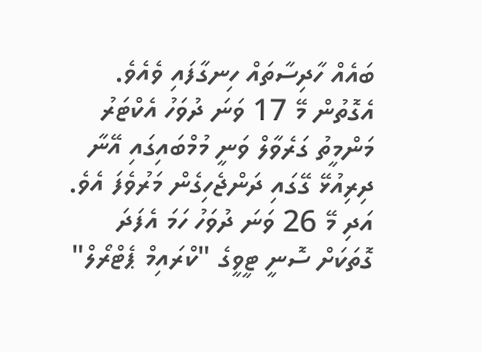ބައެއް ހާދިސާތައް ހިނގާފައި ވެއެވެ. އެގޮތުން މޭ 17 ވަނަ ދުވަހު އެކްޓަރު މަންމީތު ގަރެވާލް ވަނީ މުމްބައިގައި އޭނާ ދިރިއުޅޭ ގޭގައި ދަންޖެހިގެން މަރުވެފަ އެވެ. އަދި މޭ 26 ވަނަ ދުވަހު ހަމަ އެފަދަ ގޮތަކަށް ސޮނީ ޓީވީގެ "ކްރައިމް ޕެޓްރޯލް"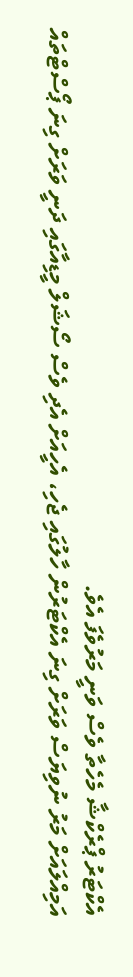އެކްޓަރު ޕްރެކްޝާ މެހެތާ ވެސް ވަނީ މަރުވެފަ އެވެ.
އަމިއްލައަށް މަރު ނުވިޔަސް ވަރަށް ގިނަ އެކްޓަރުން ހާލުގައި ޖެހި، އެހީއަށް އެދި ވެސް ސޯޝަލް މީޑިއާގައި ދަނީ ވަރަށް ގިނަ ޕޯސްޓްތައް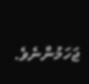ޖަހަމުންނެވެ.